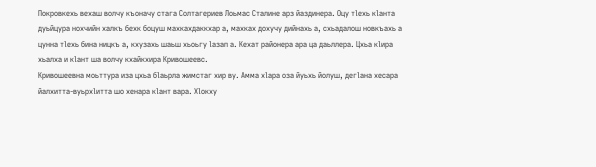Покровкехь вехаш волчу къоначу стага Солтагериев Лоьмас Сталине арз йаздинера. Оцу тӏехь кӏанта дуьйцура нохчийн халкъ бехк боцуш махкахдаккхар а, махках дохучу дийнахь а, схьадалош новкъахь а цунна тӏехь бина ницкъ а, кхузахь шаьш хьоьгу ӏазап а. Кехат районера ара ца даьллера. Цхьа кӏира хьалха и кӏант ша волчу кхайкхира Кривошеевс.
Кривошеевна моьттура иза цхьа бӏаьрла жимстаг хир ву. Амма хӏара оза йуьхь йолуш, дегӏана хесара йалхитта-вуьрхӏитта шо хенара кӏант вара. Хӏокху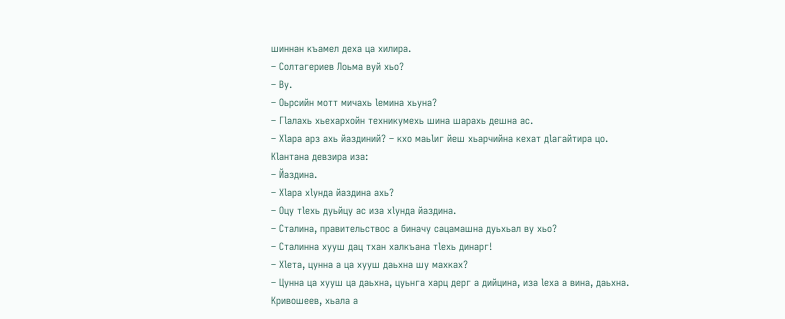шиннан къамел деха ца хилира.
– Солтагериев Лоьма вуй хьо?
– Ву.
– Оьрсийн мотт мичахь ӏемина хьуна?
– Гӏалахь хьехархойн техникумехь шина шарахь дешна ас.
– Хӏара арз ахь йаздиний? – кхо маьӏиг йеш хьарчийна кехат дӏагайтира цо.
Кӏантана девзира иза:
– Йаздина.
– Хӏара хӏунда йаздина ахь?
– Оцу тӏехь дуьйцу ас иза хӏунда йаздина.
– Сталина, правительствос а биначу сацамашна дуьхьал ву хьо?
– Сталинна хууш дац тхан халкъана тӏехь динарг!
– Хӏета, цунна а ца хууш даьхна шу махках?
– Цунна ца хууш ца даьхна, цуьнга харц дерг а дийцина, иза ӏеха а вина, даьхна.
Кривошеев, хьала а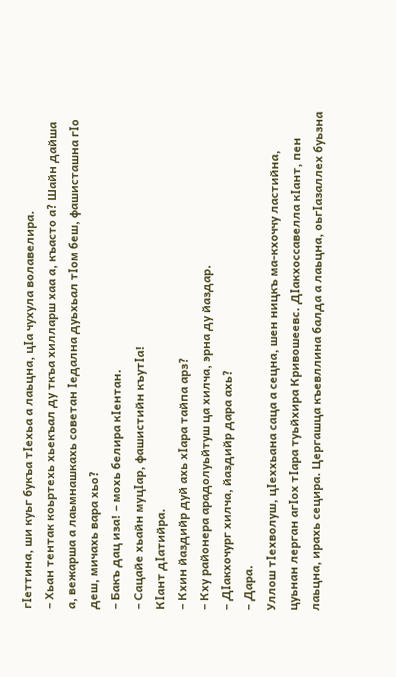гӏеттина, ши куьг букъа тӏехьа а лаьцна, цӏа чухула волавелира.
– Хьан тентак коьртехь хьекъал ду ткъа хилларш хаа а, къасто а? Шайн дайша а, вежарша а лаьмнашкахь советан ӏедална дуьхьал тӏом беш, фашисташна гӏо деш, мичахь вара хьо?
– Бакъ дац иза! – мохь белира кӏентан.
– Сацайе хьайн муцӏар, фашистийн къутӏа!
Кӏант дӏатийра.
– Кхин йаздийр дуй ахь хӏара тайпа арз?
– Кху районера арадолуьйтуш ца хилча, эрна ду йаздар.
– Дӏакхочург хилча, йаздийр дара ахь?
– Дара.
Уллош тӏехволуш, цӏеххьана саца а сецна, шен ницкъ ма-кхоччу ластийна, цуьнан лерган агӏох тӏара туьйхира Кривошеевс. Дӏакхоссавелла кӏант, пен лаьцна, ирахь сецира. Цергашца къевллина балда а лаьцна, оьгӏазаллех буьзна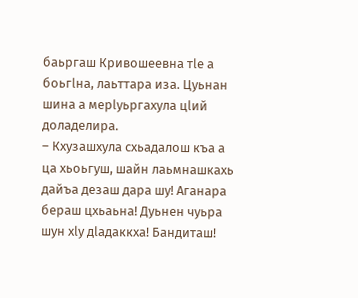баьргаш Кривошеевна тӏе а боьгӏна, лаьттара иза. Цуьнан шина а мерӏуьргахула цӏий доладелира.
– Кхузашхула схьадалош къа а ца хьоьгуш, шайн лаьмнашкахь дайъа дезаш дара шу! Аганара бераш цхьаьна! Дуьнен чуьра шун хӏу дӏадаккха! Бандиташ!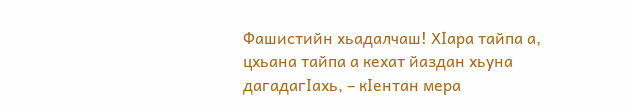Фашистийн хьадалчаш! Хӏара тайпа а, цхьана тайпа а кехат йаздан хьуна дагадагӏахь, – кӏентан мера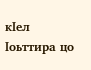кӏел ӏоьттира цо